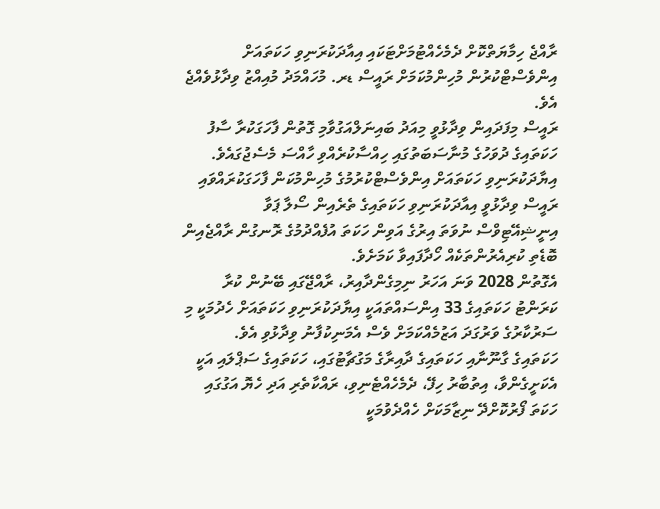ރާއްޖެ ހިމާޔަތްކޮށް ދެމެހެއްޓުމަށްޓަކައި އިއާދަކުރަނިވި ހަކަތައަށް އިންވެސްޓްކުރުން މުހިންމުކަމަށް ރައީސް ޑރ. މުހައްމަދު މުއިއްޒު ވިދާޅުވެއްޖެ އެވެ.
ރައީސް މިފަދައިން ވިދާޅުވީ މިއަދު ބައިނަލްއަގުވާމި ގޮތުން ފާހަގަކުރާ ސާފު ހަކަތައިގެ ދުވަހުގެ މުނާސަބަތުގައި ހިއްސާކުރެއްވި ހާއްސަ މެސެޖުގައެވެ.
އިޔާދަކުރަނިވި ހަކަތައަށް އިންވެސްޓްކުރުމުގެ މުހިންމުކަން ފާހަގަކުރައްވައި ރައީސް ވިދާޅުވީ އިއާދަކުރަނިވި ހަކަތައިގެ ތެރެއިން ސޯލާ ޕަވާ އިނީޝިއޭޓިވްސް ނުވަތަ އިރުގެ އަވިން ހަކަތަ އުފެއްދުމުގެ ރޮނގުން ރާއްޖެއިން ބޮޑެތި ކުރިއެރުންތަކެއް ހޯދާފައިވާ ކަމަށެވެ.
އެގޮތުން 2028 ވަނަ އަހަރު ނިމިގެންދާއިރު، ރާއްޖޭގައި ބޭނުން ކުރާ ކަރަންޓު ހަކަތައިގެ 33 އިންސައްތައަކީ އިޔާދަކުރަނިވި ހަކަތައަށް ހެދުމަކީ މި ސަރުކާރުގެ ވަރުގަދަ އަޒުމެއްކަމަށް ވެސް އެމަނިކުފާނު ވިދާޅުވި އެވެ.
ހަކަތައިގެ ގާނޫނާއި ހަކަތައިގެ ދާއިރާގެ މަގުޗާޓުގައި، ހަކަތައިގެ ސަޕްލައި އަކީ އެކަށީގެންވާ، އިތުބާރު ހިފޭ، ދެމެހެއްޓެނިވި، ރައްކާތެރި އަދި ހެޔޮ އަގުގައި ހަކަތަ ފޯރުކޮށްދޭ ނިޒާމަކަށް ހެއްދެވުމަކީ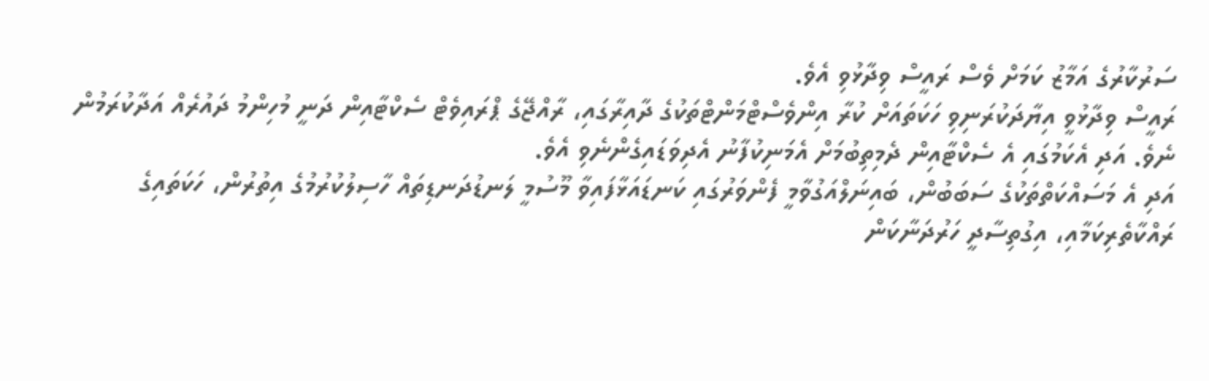ސަރުކާރުގެ އަމާޒު ކަމަށް ވެސް ރައީސް ވިދާޅުވި އެވެ.
ރައީސް ވިދާޅުވީ އިޔާދަކުރަނިވި ހަކަތައަށް ކުރާ އިންވެސްޓްމަންޓްތަކުގެ ދާއިރާގައި، ރާއްޖޭގެ ޕްރައިވެޓް ސެކްޓާއިން ދަނީ މުހިންމު ދައުރެއް އަދާކުރަމުން ނެވެ. އަދި އެކަމުގައި އެ ސެކްޓާއިން ދެމިތިބުމަށް އެމަނިކުފާނު އެދިވަޑައިގެންނެވި އެވެ.
އަދި އެ މަސައްކަތްތަކުގެ ސަބަބުން، ބައިނަލްއަގުވާމީ ފެންވަރުގައި ކަނޑައަޅާފައިވާ މޫސުމީ ލަނޑުދަނޑިތައް ހާސިލުކުރުމުގެ އިތުރުން، ހަކަތައިގެ ރައްކާތެރިކަމާއި، އިގުތިސާދީ ހަރުދަނާކަން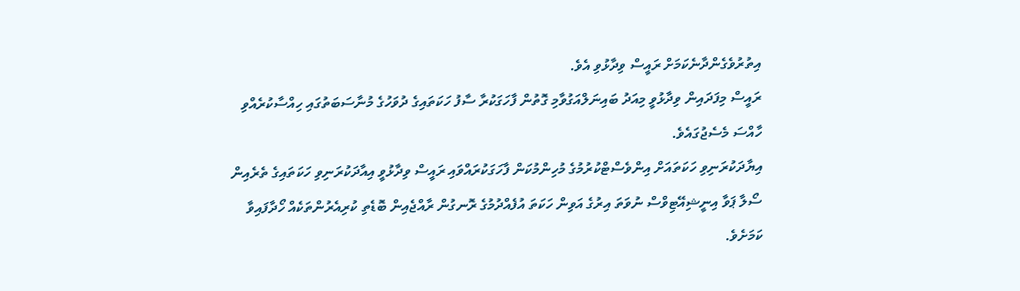އިތުރުވެގެންދާނެކަމަށް ރައީސް ވިދާޅުވި އެވެ.
ރައީސް މިފަދައިން ވިދާޅުވީ މިއަދު ބައިނަލްއަގުވާމި ގޮތުން ފާހަގަކުރާ ސާފު ހަކަތައިގެ ދުވަހުގެ މުނާސަބަތުގައި ހިއްސާކުރެއްވި ހާއްސަ މެސެޖުގައެވެ.
އިޔާދަކުރަނިވި ހަކަތައަށް އިންވެސްޓްކުރުމުގެ މުހިންމުކަން ފާހަގަކުރައްވައި ރައީސް ވިދާޅުވީ އިއާދަކުރަނިވި ހަކަތައިގެ ތެރެއިން ސޯލާ ޕަވާ އިނީޝިއޭޓިވްސް ނުވަތަ އިރުގެ އަވިން ހަކަތަ އުފެއްދުމުގެ ރޮނގުން ރާއްޖެއިން ބޮޑެތި ކުރިއެރުންތަކެއް ހޯދާފައިވާ ކަމަށެވެ.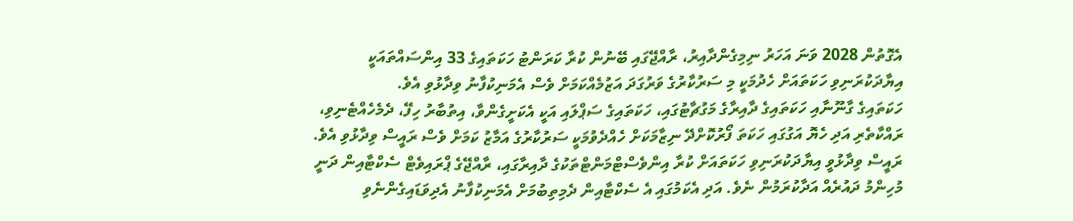އެގޮތުން 2028 ވަނަ އަހަރު ނިމިގެންދާއިރު، ރާއްޖޭގައި ބޭނުން ކުރާ ކަރަންޓު ހަކަތައިގެ 33 އިންސައްތައަކީ އިޔާދަކުރަނިވި ހަކަތައަށް ހެދުމަކީ މި ސަރުކާރުގެ ވަރުގަދަ އަޒުމެއްކަމަށް ވެސް އެމަނިކުފާނު ވިދާޅުވި އެވެ.
ހަކަތައިގެ ގާނޫނާއި ހަކަތައިގެ ދާއިރާގެ މަގުޗާޓުގައި، ހަކަތައިގެ ސަޕްލައި އަކީ އެކަށީގެންވާ، އިތުބާރު ހިފޭ، ދެމެހެއްޓެނިވި، ރައްކާތެރި އަދި ހެޔޮ އަގުގައި ހަކަތަ ފޯރުކޮށްދޭ ނިޒާމަކަށް ހެއްދެވުމަކީ ސަރުކާރުގެ އަމާޒު ކަމަށް ވެސް ރައީސް ވިދާޅުވި އެވެ.
ރައީސް ވިދާޅުވީ އިޔާދަކުރަނިވި ހަކަތައަށް ކުރާ އިންވެސްޓްމަންޓްތަކުގެ ދާއިރާގައި، ރާއްޖޭގެ ޕްރައިވެޓް ސެކްޓާއިން ދަނީ މުހިންމު ދައުރެއް އަދާކުރަމުން ނެވެ. އަދި އެކަމުގައި އެ ސެކްޓާއިން ދެމިތިބުމަށް އެމަނިކުފާނު އެދިވަޑައިގެންނެވި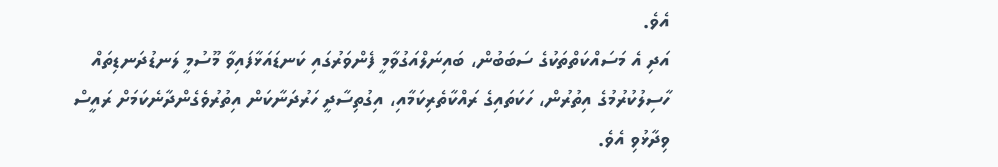އެވެ.
އަދި އެ މަސައްކަތްތަކުގެ ސަބަބުން، ބައިނަލްއަގުވާމީ ފެންވަރުގައި ކަނޑައަޅާފައިވާ މޫސުމީ ލަނޑުދަނޑިތައް ހާސިލުކުރުމުގެ އިތުރުން، ހަކަތައިގެ ރައްކާތެރިކަމާއި، އިގުތިސާދީ ހަރުދަނާކަން އިތުރުވެގެންދާނެކަމަށް ރައީސް ވިދާޅުވި އެވެ.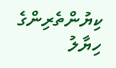ކިޔުންތެރިންގެ ހިޔާލު